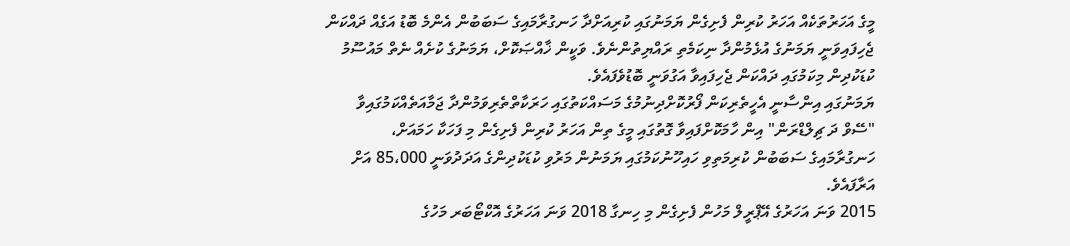މީގެ އަހަރުތަކެއް އަހަރު ކުރިން ފެށިގެން ޔަމަނުގައި ކުރިއަށްދާ ހަނގުރާމައިގެ ސަބަބުން އެންމެ ބޮޑު އަގެއް ދައްކަން ޖެހިފައިވަނީ ޔަމަނުގެ އުޅެމުންދާ ނިކަމެތި ރައްޔިތުންނެވެ. ވަކީން ޚާއްޞަކޮށް، ޔަމަނުގެ ކުށެއް ނެތް މައުސޫމު ކުޑަކުދިން މިކަމުގައި ދައްކަން ޖެހިފައިވާ އަގުވަނީ ބޮޑުވެފައެވެ.
ޔަމަނުގައި އިންސާނީ އެހީތެރިކަން ފޯރުކޮށްދިނުމުގެ މަސައްކަތުގައި ހަރަކާތްތެރިވަމުންދާ ޖަމާއަތެއްކަމުގައިވާ "ސޭވް ދަ ޗިލްޑްރަން" އިން ހާމަކޮށްފައިވާ ގޮތުގައި މީގެ ތިން އަހަރު ކުރިން ފެށިގެން މި ފަހަކާ ހަމައަށް، ހަނގުރާމައިގެ ސަބަބުން ކުރިމަތިވި ހައިހޫނުކަމުގައި ޔަމަނުން މަރުވި ކުޑަކުދިންގެ އަދަދުވަނީ 85،000 އަށް އަރާފައެވެ.
2015 ވަނަ އަހަރުގެ އޭޕްރީލް މަހުން ފެށިގެން މި ހިނގާ 2018 ވަނަ އަހަރުގެ އޮކްޓޯބަރ މަހުގެ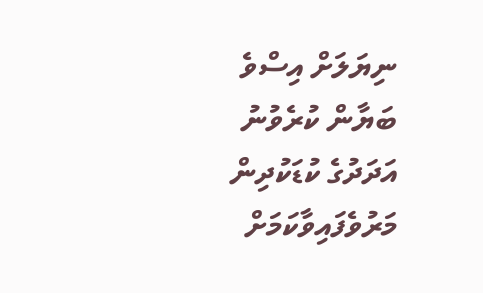ނިޔަލަށް އިސްވެ ބަޔާން ކުރެވުނު އަދަދުގެ ކުޑަކުދިން މަރުވެފައިވާކަމަށް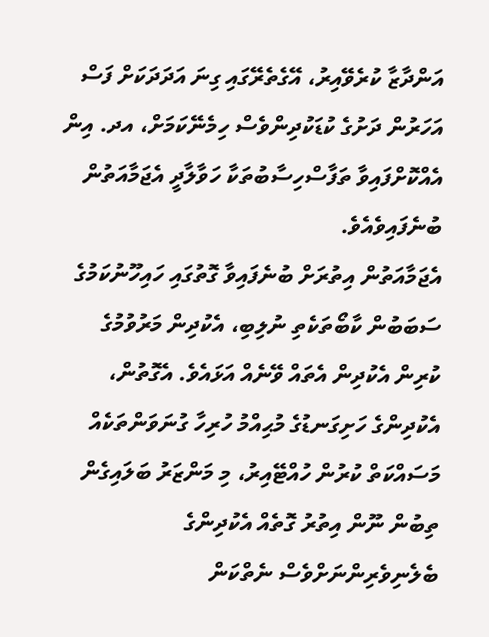އަންދާޒާ ކުރެވޭއިރު، އޭގެތެރޭގައި ގިނަ އަދަދަކަށް ފަސް އަހަރުން ދަށުގެ ކުޑަކުދިންވެސް ހިމެނޭކަމަށް، އދ. އިން އެއްކޮށްފައިވާ ތަފާސްހިސާބުތަކާ ހަވާލާދީ އެޖަމާއަތުން ބުނެފައިވެއެވެ.
އެޖަމާއަތުން އިތުރަށް ބުނެފައިވާ ގޮތުގައި ހައިހޫނުކަމުގެ ސަބަބުން ކާބޯތަކެތި ނުލިބި، އެކުދިން މަރުވުމުގެ ކުރިން އެކުދިން އެތައް ވޭނެއް އަޅައެވެ. އެގޮތުން، އެކުދިންގެ ހަށިގަނޑުގެ މުޙިއްމު ހުރިހާ ގުނަވަންތަކެއް މަސައްކަތް ކުރުން ހުއްޓޭއިރު، މި މަންޒަރު ބަލައިގެން ތިބުން ނޫން އިތުރު ގޮތެއް އެކުދިންގެ ބެލެނިވެރިންނަށްވެސް ނެތްކަން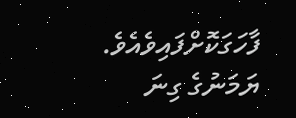ފާހަގަކޮށްފައިވެއެވެ.
ޔަމަނުގެ ގިނަ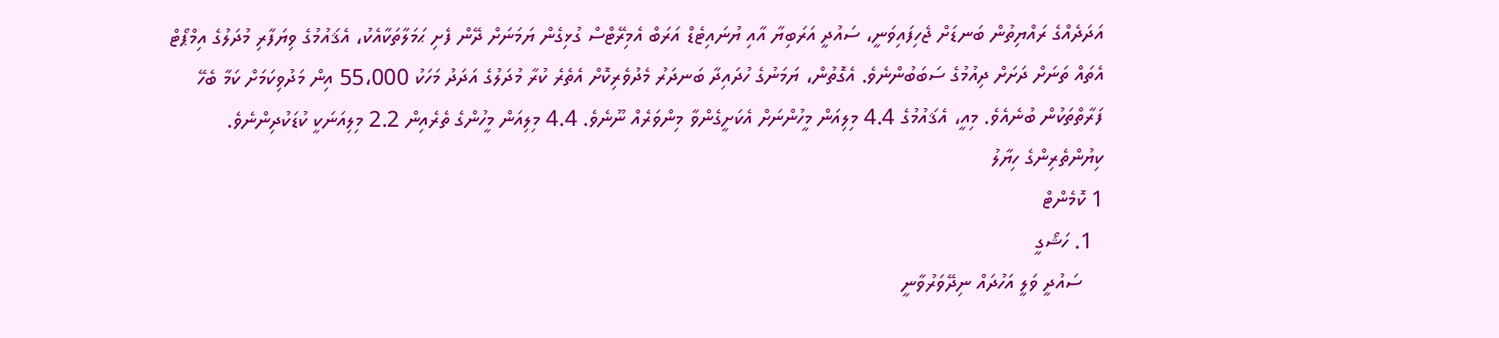އަދަދެއްގެ ރައްޔިތުން ބަނޑަށް ޖެހިފައިވަނީ، ސައުދީ އަރަބިޔާ އާއި ޔުނައިޓެޑް އަރަބް އެމިރޭޓްސް ގުޅިގެން ޔަމަނަށް ދޭން ފެށި ޙަމަލާތަކާއެކު، އެޤައުމުގެ ވިޔަފާރި މުދަލުގެ އިމްޕޯޓް އެތައް ތަނަށް ދަށަށް ދިއުމުގެ ސަބަބުންނެވެ. އެގޮތުން، ޔަމަނުގެ ހުދައިދާ ބަނދަރު މެދުވެރިކޮށް އެތެރެ ކުރާ މުދަލުގެ އަދަދު މަހަކު 55،000 އިން މަދުވިކަމަށް ކަމާ ބެހޭ ފަރާތްތަކުން ބުނެއެވެ. މިއީ، އެޤައުމުގެ 4.4 މިލިއަން މީހުންނަށް އެކަށީގެންވާ މިންވަރެއް ނޫނެވެ. 4.4 މިލިއަން މީހުންގެ ތެރެއިން 2.2 މިލިއަނަކީ ކުޑަކުދިންނެވެ.
ކިޔުންތެރިންގެ ހިޔާލު
1 ކޮމެންޓް
  1. ހަޝޯގީ
    ސައުދީ ވަލީ އަހުދައް ނިދޭވަރުވާނީ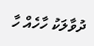ދުވާލަކު ހާހެއް ހާ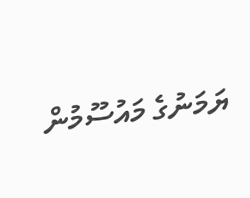ޔަމަނުގެ މައުސޫމުން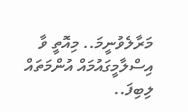މަރާލެވުނީމަ.. މިއޮތީ ވާ އިސްލާމީގައުމައް އުންމަތައް ލިބިފަ..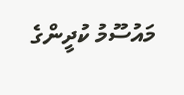މައުސޫމު ކުދީންގެ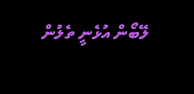ލޭބޯން އުޅެނީ ތެލުން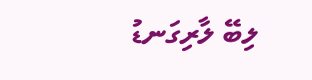ލިބޭ ލާރިގަނޑު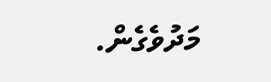މަދުވެގެން.